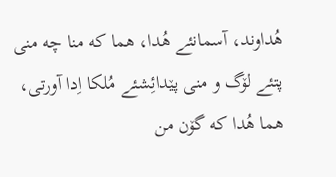هُداوند، آسمانئے هُدا، هما که منا چه منی پتئے لۆگ و منی پێدائِشئے مُلکا اِدا آورتی، هما هُدا که گۆن من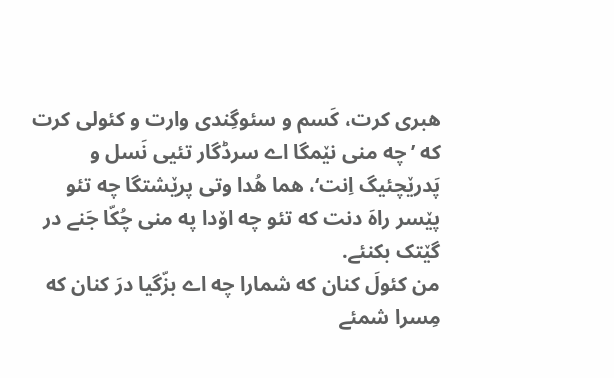هبری کرت، کَسم و سئوگِندی وارت و کئولی کرت که ’چه منی نێمگا اے سرڈگار تئیی نَسل و پَدرێچئیگ اِنت‘، هما هُدا وتی پرێشتگا چه تئو پێسر راهَ دنت که تئو چه اۆدا په منی چُکّا جَنے در گێتک بکنئے.
من کئولَ کنان که شمارا چه اے بزّگیا درَ کنان که مِسرا شمئے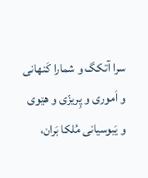سرا آتکگ و شمارا کَنهانی و اَموری و پِریزّی و هێوی و یَبوسیانی مُلکا بَران،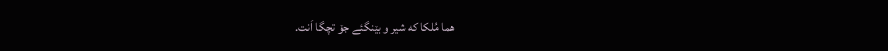هما مُلکا که شیر و بێنگئے جۆ تچگا اَنت.